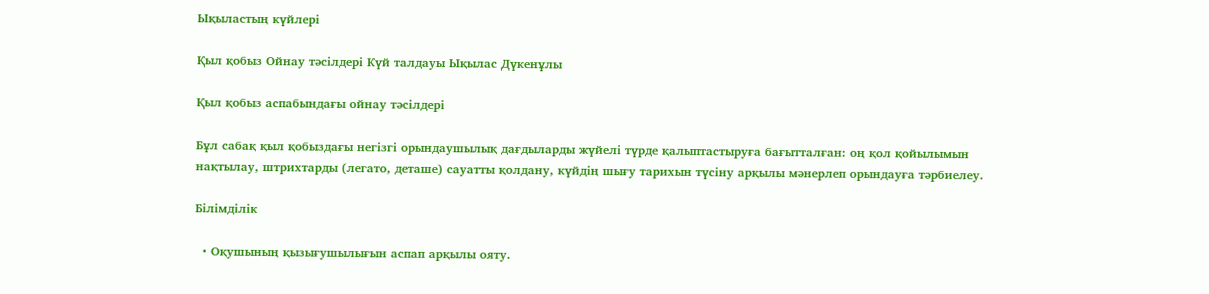Ықыластың күйлері

Қыл қобыз Ойнау тәсілдері Күй талдауы Ықылас Дүкенұлы

Қыл қобыз аспабындағы ойнау тәсілдері

Бұл сабақ қыл қобыздағы негізгі орындаушылық дағдыларды жүйелі түрде қалыптастыруға бағытталған: оң қол қойылымын нақтылау, штрихтарды (легато, деташе) сауатты қолдану, күйдің шығу тарихын түсіну арқылы мәнерлеп орындауға тәрбиелеу.

Білімділік

  • Оқушының қызығушылығын аспап арқылы ояту.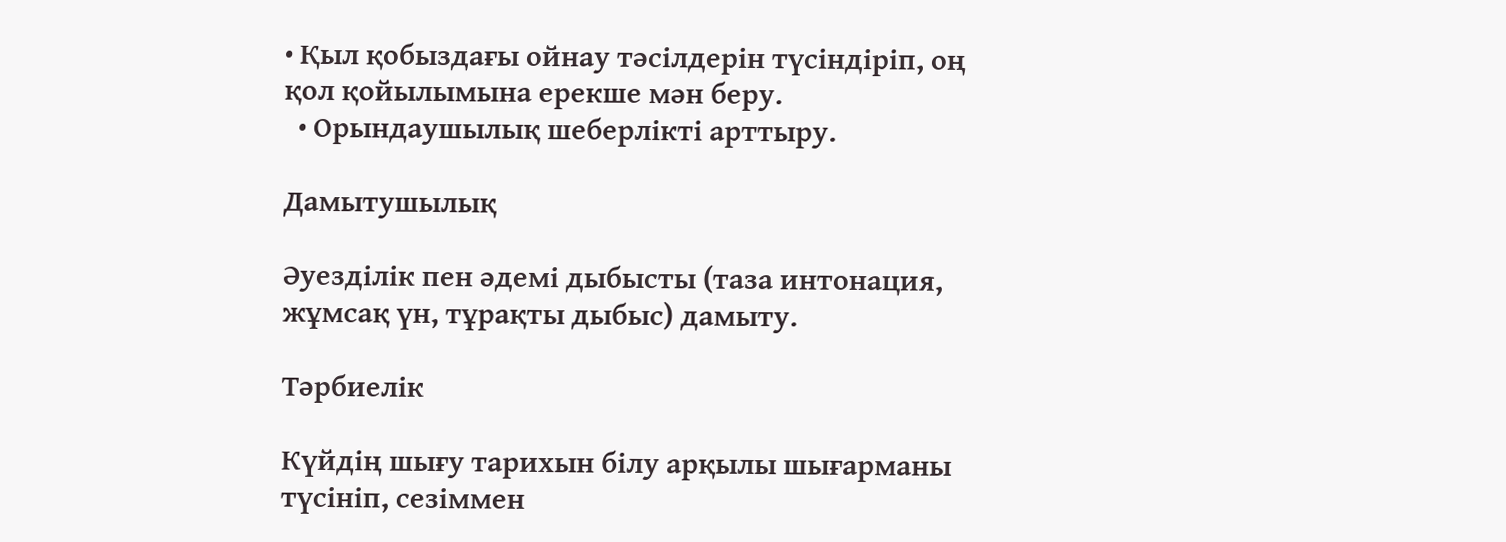• Қыл қобыздағы ойнау тәсілдерін түсіндіріп, оң қол қойылымына ерекше мән беру.
  • Орындаушылық шеберлікті арттыру.

Дамытушылық

Әуезділік пен әдемі дыбысты (таза интонация, жұмсақ үн, тұрақты дыбыс) дамыту.

Тәрбиелік

Күйдің шығу тарихын білу арқылы шығарманы түсініп, сезіммен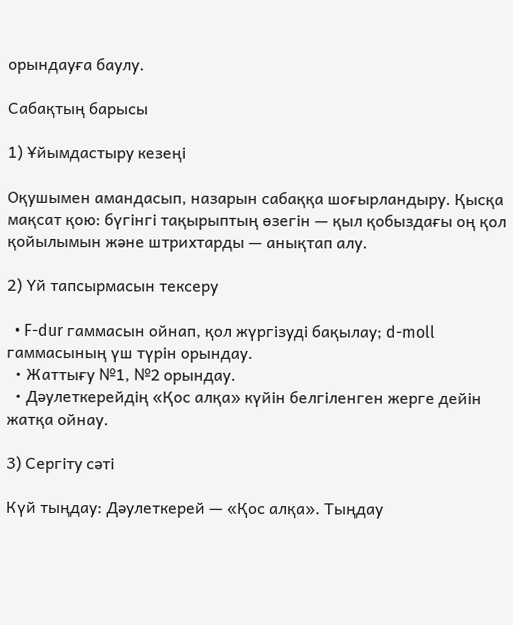орындауға баулу.

Сабақтың барысы

1) Ұйымдастыру кезеңі

Оқушымен амандасып, назарын сабаққа шоғырландыру. Қысқа мақсат қою: бүгінгі тақырыптың өзегін — қыл қобыздағы оң қол қойылымын және штрихтарды — анықтап алу.

2) Үй тапсырмасын тексеру

  • F-dur гаммасын ойнап, қол жүргізуді бақылау; d-moll гаммасының үш түрін орындау.
  • Жаттығу №1, №2 орындау.
  • Дәулеткерейдің «Қос алқа» күйін белгіленген жерге дейін жатқа ойнау.

3) Сергіту сәті

Күй тыңдау: Дәулеткерей — «Қос алқа». Тыңдау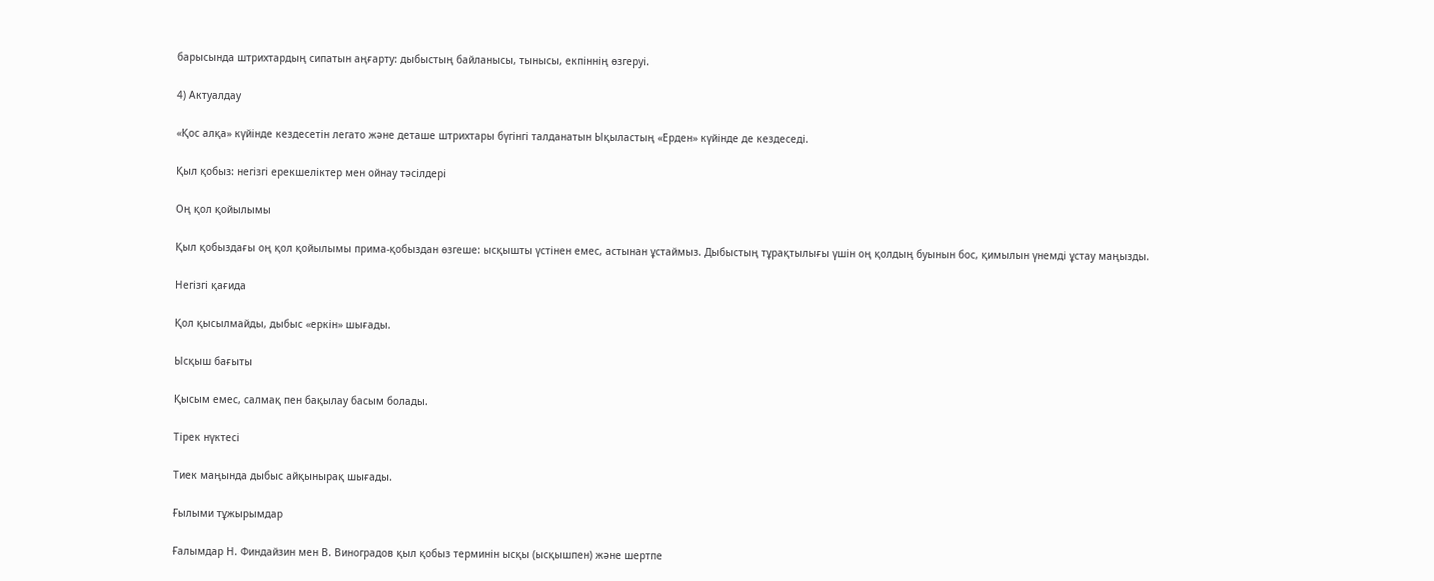барысында штрихтардың сипатын аңғарту: дыбыстың байланысы, тынысы, екпіннің өзгеруі.

4) Актуалдау

«Қос алқа» күйінде кездесетін легато және деташе штрихтары бүгінгі талданатын Ықыластың «Ерден» күйінде де кездеседі.

Қыл қобыз: негізгі ерекшеліктер мен ойнау тәсілдері

Оң қол қойылымы

Қыл қобыздағы оң қол қойылымы прима-қобыздан өзгеше: ысқышты үстінен емес, астынан ұстаймыз. Дыбыстың тұрақтылығы үшін оң қолдың буынын бос, қимылын үнемді ұстау маңызды.

Негізгі қағида

Қол қысылмайды, дыбыс «еркін» шығады.

Ысқыш бағыты

Қысым емес, салмақ пен бақылау басым болады.

Тірек нүктесі

Тиек маңында дыбыс айқынырақ шығады.

Ғылыми тұжырымдар

Ғалымдар Н. Финдайзин мен В. Виноградов қыл қобыз терминін ысқы (ысқышпен) және шертпе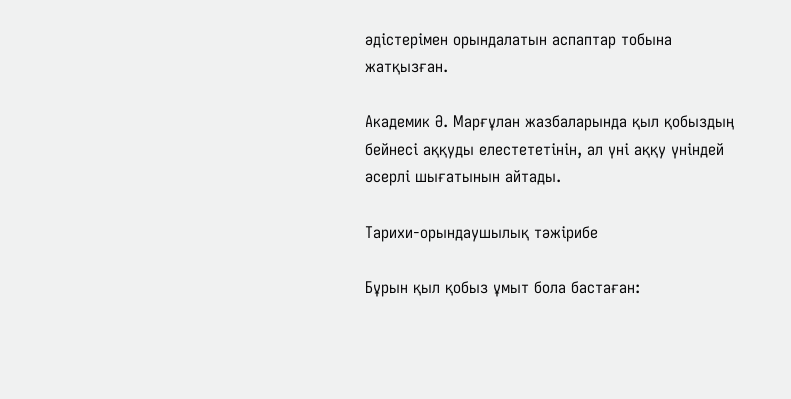әдістерімен орындалатын аспаптар тобына жатқызған.

Академик Ә. Марғұлан жазбаларында қыл қобыздың бейнесі аққуды елестететінін, ал үні аққу үніндей әсерлі шығатынын айтады.

Тарихи-орындаушылық тәжірибе

Бұрын қыл қобыз ұмыт бола бастаған: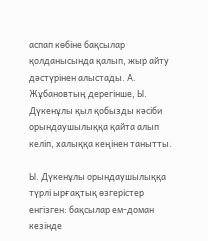аспап көбіне бақсылар қолданысында қалып, жыр айту дәстүрінен алыстады. А. Жұбановтың дерегінше, Ы. Дүкенұлы қыл қобызды кәсіби орындаушылыққа қайта алып келіп, халыққа кеңінен танытты.

Ы. Дүкенұлы орындаушылыққа түрлі ырғақтық өзгерістер енгізген: бақсылар ем-доман кезінде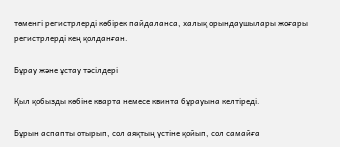төменгі регистрлерді көбірек пайдаланса, халық орындаушылары жоғары регистрлерді кең қолданған.

Бұрау және ұстау тәсілдері

Қыл қобызды көбіне кварта немесе квинта бұрауына келтіреді.

Бұрын аспапты отырып, сол аяқтың үстіне қойып, сол самайға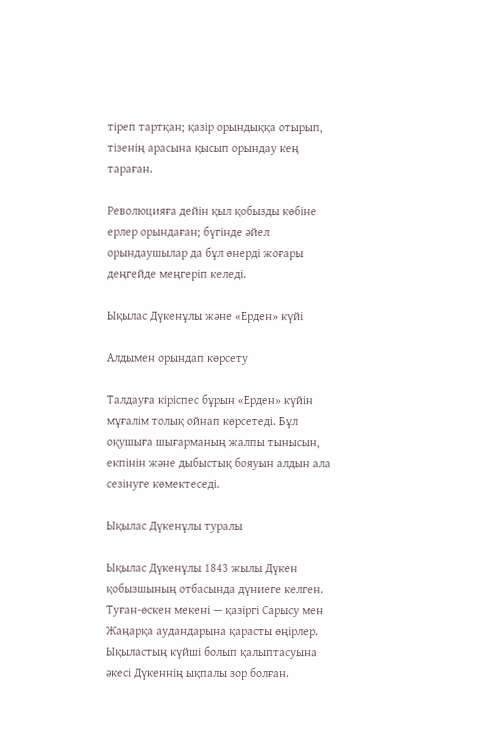тіреп тартқан; қазір орындыққа отырып, тізенің арасына қысып орындау кең тараған.

Революцияға дейін қыл қобызды көбіне ерлер орындаған; бүгінде әйел орындаушылар да бұл өнерді жоғары деңгейде меңгеріп келеді.

Ықылас Дүкенұлы және «Ерден» күйі

Алдымен орындап көрсету

Талдауға кіріспес бұрын «Ерден» күйін мұғалім толық ойнап көрсетеді. Бұл оқушыға шығарманың жалпы тынысын, екпінін және дыбыстық бояуын алдын ала сезінуге көмектеседі.

Ықылас Дүкенұлы туралы

Ықылас Дүкенұлы 1843 жылы Дүкен қобызшының отбасында дүниеге келген. Туған-өскен мекені — қазіргі Сарысу мен Жаңарқа аудандарына қарасты өңірлер. Ықыластың күйші болып қалыптасуына әкесі Дүкеннің ықпалы зор болған.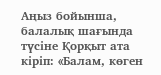Аңыз бойынша, балалық шағында түсіне Қорқыт ата кіріп: «Балам, көген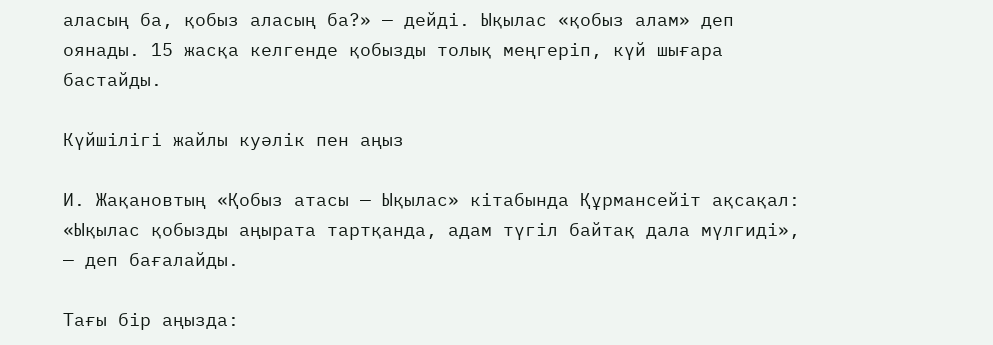аласың ба, қобыз аласың ба?» — дейді. Ықылас «қобыз алам» деп оянады. 15 жасқа келгенде қобызды толық меңгеріп, күй шығара бастайды.

Күйшілігі жайлы куәлік пен аңыз

И. Жақановтың «Қобыз атасы — Ықылас» кітабында Құрмансейіт ақсақал: «Ықылас қобызды аңырата тартқанда, адам түгіл байтақ дала мүлгиді», — деп бағалайды.

Тағы бір аңызда: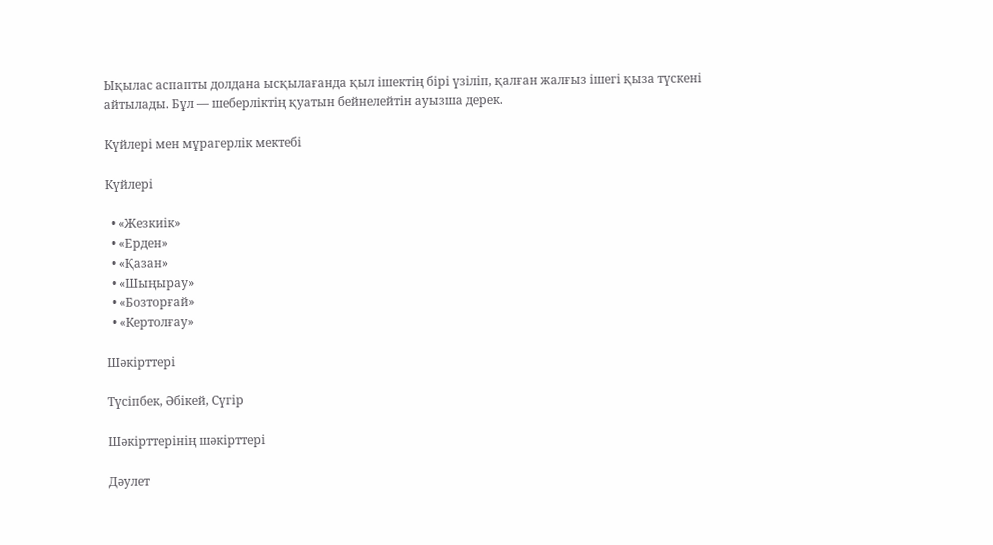Ықылас аспапты долдана ысқылағанда қыл ішектің бірі үзіліп, қалған жалғыз ішегі қыза түскені айтылады. Бұл — шеберліктің қуатын бейнелейтін ауызша дерек.

Күйлері мен мұрагерлік мектебі

Күйлері

  • «Жезкиік»
  • «Ерден»
  • «Қазан»
  • «Шыңырау»
  • «Бозторғай»
  • «Кертолғау»

Шәкірттері

Түсіпбек, Әбікей, Сүгір

Шәкірттерінің шәкірттері

Дәулет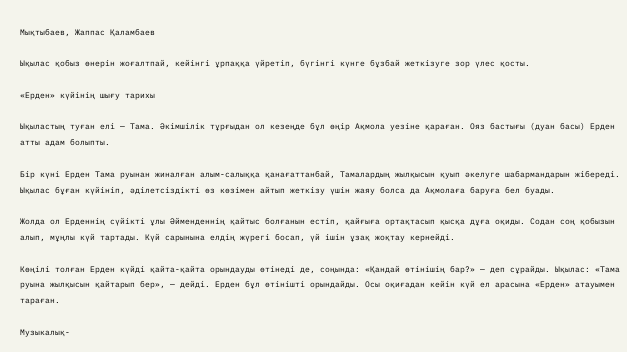Мықтыбаев, Жаппас Қаламбаев

Ықылас қобыз өнерін жоғалтпай, кейінгі ұрпаққа үйретіп, бүгінгі күнге бұзбай жеткізуге зор үлес қосты.

«Ерден» күйінің шығу тарихы

Ықыластың туған елі — Тама. Әкімшілік тұрғыдан ол кезеңде бұл өңір Ақмола уезіне қараған. Ояз бастығы (дуан басы) Ерден атты адам болыпты.

Бір күні Ерден Тама руынан жиналған алым-салыққа қанағаттанбай, Тамалардың жылқысын қуып әкелуге шабармандарын жібереді. Ықылас бұған күйініп, әділетсіздікті өз көзімен айтып жеткізу үшін жаяу болса да Ақмолаға баруға бел буады.

Жолда ол Ерденнің сүйікті ұлы Әйменденнің қайтыс болғанын естіп, қайғыға ортақтасып қысқа дұға оқиды. Содан соң қобызын алып, мұңлы күй тартады. Күй сарынына елдің жүрегі босап, үй ішін ұзақ жоқтау кернейді.

Көңілі толған Ерден күйді қайта-қайта орындауды өтінеді де, соңында: «Қандай өтінішің бар?» — деп сұрайды. Ықылас: «Тама руына жылқысын қайтарып бер», — дейді. Ерден бұл өтінішті орындайды. Осы оқиғадан кейін күй ел арасына «Ерден» атауымен тараған.

Музыкалық-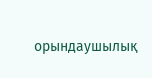орындаушылық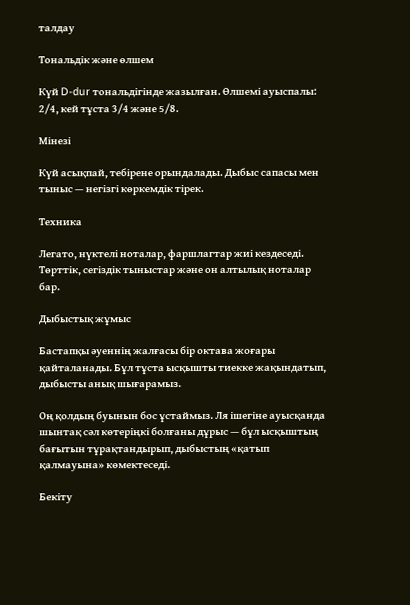талдау

Тональдік және өлшем

Күй D-dur тональдігінде жазылған. Өлшемі ауыспалы: 2/4, кей тұста 3/4 және 5/8.

Мінезі

Күй асықпай, тебірене орындалады. Дыбыс сапасы мен тыныс — негізгі көркемдік тірек.

Техника

Легато, нүктелі ноталар, фаршлагтар жиі кездеседі. Төрттік, сегіздік тыныстар және он алтылық ноталар бар.

Дыбыстық жұмыс

Бастапқы әуеннің жалғасы бір октава жоғары қайталанады. Бұл тұста ысқышты тиекке жақындатып, дыбысты анық шығарамыз.

Оң қолдың буынын бос ұстаймыз. Ля ішегіне ауысқанда шынтақ сәл көтеріңкі болғаны дұрыс — бұл ысқыштың бағытын тұрақтандырып, дыбыстың «қатып қалмауына» көмектеседі.

Бекіту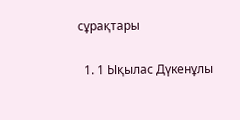сұрақтары

  1. 1 Ықылас Дүкенұлы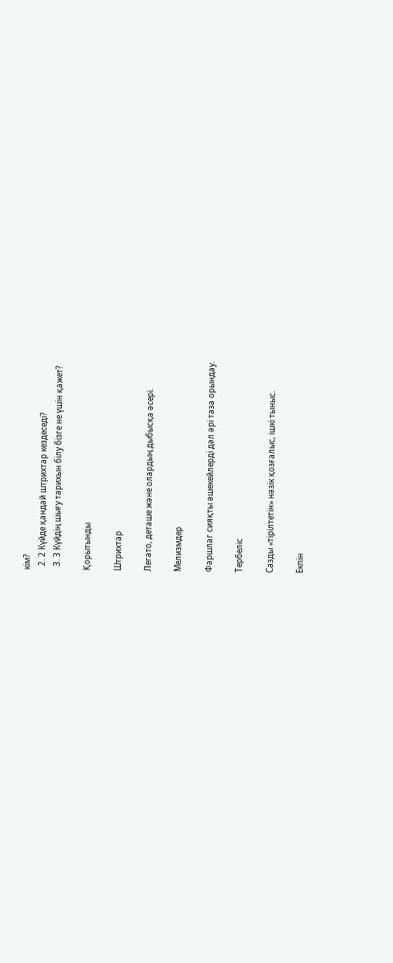кім?
  2. 2 Күйде қандай штрихтар кездеседі?
  3. 3 Күйдің шығу тарихын білу бізге не үшін қажет?

Қорытынды

Штрихтар

Легато, деташе және олардың дыбысқа әсері.

Мелизмдер

Фаршлаг сияқты әшекейлерді дәл әрі таза орындау.

Тербеліс

Сазды «тірілтетін» нәзік қозғалыс, ішкі тыныс.

Екпін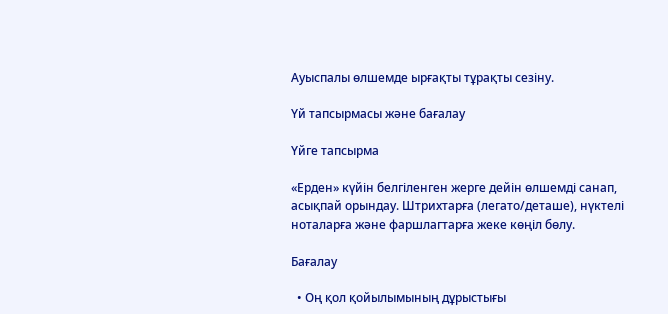Ауыспалы өлшемде ырғақты тұрақты сезіну.

Үй тапсырмасы және бағалау

Үйге тапсырма

«Ерден» күйін белгіленген жерге дейін өлшемді санап, асықпай орындау. Штрихтарға (легато/деташе), нүктелі ноталарға және фаршлагтарға жеке көңіл бөлу.

Бағалау

  • Оң қол қойылымының дұрыстығы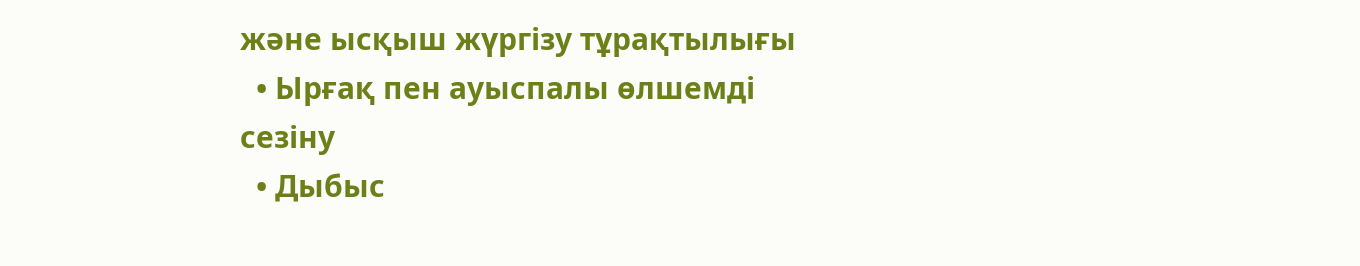және ысқыш жүргізу тұрақтылығы
  • Ырғақ пен ауыспалы өлшемді сезіну
  • Дыбыс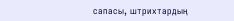сапасы, штрихтардың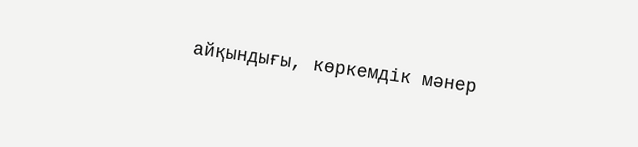айқындығы, көркемдік мәнер